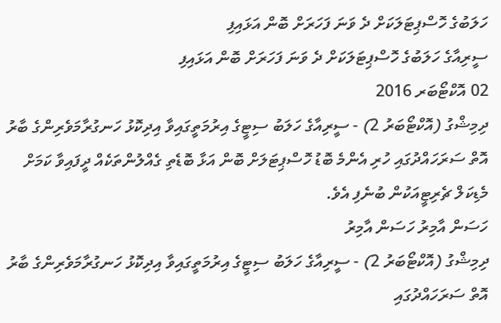ހަލަބުގެ ހޮސްޕިޓަލަކަށް ދެ ވަނަ ފަހަރަށް ބޮން އަޅައިފި
ސީރިއާގެ ހަލަބުގެ ހޮސްޕިޓަލަކަށް ދެ ވަނަ ފަހަރަށް ބޮން އަޅައިފި
02 އޮކްޓޯބަރ 2016
ދިމިޝްގު (އޮކްޓޯބަރު 2) - ސީރިއާގެ ހަލަބު ސިޓީގެ އިރުމަތީގައިވާ އިދިކޮޅު ހަނގުރާމަވެރިންގެ ބާރު އޮތް ސަރަހައްދުގައި ހުރި އެންމެ ބޮޑު ހޮސްޕިޓަލަށް ބޮން އަޅާ ބޮޑެތި ގެއްލުންތަކެއް ދީފައިވާ ކަމަށް މެޑިކަލް ޗެރިޓީއަކުން ބުނެފި އެވެ.
ހަސަން އާމިރު ހަސަން އާމިރު
ދިމިޝްގު (އޮކްޓޯބަރު 2) - ސީރިއާގެ ހަލަބު ސިޓީގެ އިރުމަތީގައިވާ އިދިކޮޅު ހަނގުރާމަވެރިންގެ ބާރު އޮތް ސަރަހައްދުގައި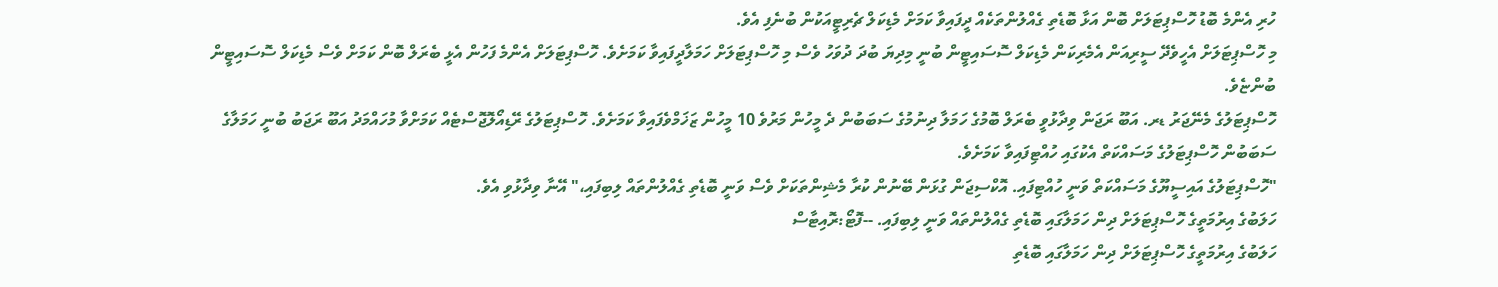ހުރި އެންމެ ބޮޑު ހޮސްޕިޓަލަށް ބޮން އަޅާ ބޮޑެތި ގެއްލުންތަކެއް ދީފައިވާ ކަމަށް މެޑިކަލް ޗެރިޓީއަކުން ބުނެފި އެވެ.
މި ހޮސްޕިޓަލަށް އެހީވެދޭ ސީރިއަން އެމެރިކަން މެޑިކަލް ސޮސައިޓީން ބުނީ މިދިޔަ ބުދަ ދުވަހު ވެސް މި ހޮސްޕިޓަލަށް ހަމަލާދީފައިވާ ކަމަށެވެ. ހޮސްޕިޓަލަށް އެންމެ ފަހުން އެޅީ ބެރަލް ބޮން ކަމަށް ވެސް މެޑިކަލް ސޮސައިޓީން ބުންޏެވެ.
ހޮސްޕިޓަލުގެ މެނޭޖަރު ޑރ. އަބޫ ރަޖަން ވިދާޅުވީ ބެރަލް ބޮމުގެ ހަމަލާ ދިނުމުގެ ސަބަބުން ދެ މީހުން މަރުވެ 10 މީހުން ޒަޚަމްވެފައިވާ ކަމަށެވެ. ހޮސްޕިޓަލުގެ ރޭޑިއޯލޮޖޮސްޓެއް ކަމަށްވާ މުހައްމަދު އަބޫ ރަޖަބު ބުނީ ހަމަލާގެ ސަބަބުން ހޮސްޕިޓަލުގެ މަސައްކަތް އެކުގައި ހުއްޓިފައިވާ ކަމަށެވެ.
"ހޮސްޕިޓަލުގެ އައިސީޔޫގެ މަސައްކަތް ވަނީ ހުއްޓިފައި. އޮކްސިޖަން ގުޅަން ބޭނުން ކުރާ މެޝިންތަކަށް ވެސް ވަނީ ބޮޑެތި ގެއްލުންތައް ލިބިފައި،" އޭނާ ވިދާޅުވި އެވެ.
ހަލަބުގެ އިރުމަތީގެ ހޮސްޕިޓަލަށް ދިން ހަމަލާގައި ބޮޑެތި ގެއްލުންތައް ވަނީ ލިބިފައި. --ފޮޓޯ:ރޮއިޓާސް
ހަލަބުގެ އިރުމަތީގެ ހޮސްޕިޓަލަށް ދިން ހަމަލާގައި ބޮޑެތި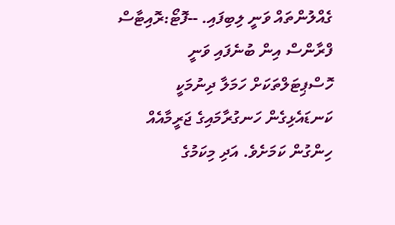ގެއްލުންތައް ވަނީ ލިބިފައި. --ފޮޓޯ:ރޮއިޓާސް
ފްރާންސް އިން ބުނެފައި ވަނީ ހޮސްޕިޓަލްތަކަށް ހަމަލާ ދިނުމަކީ ކަނޑައެޅިގެން ހަނގުރާމައިގެ ޖަރީމާއެއް ހިންގުން ކަމަށެވެ. އަދި މިކަމުގެ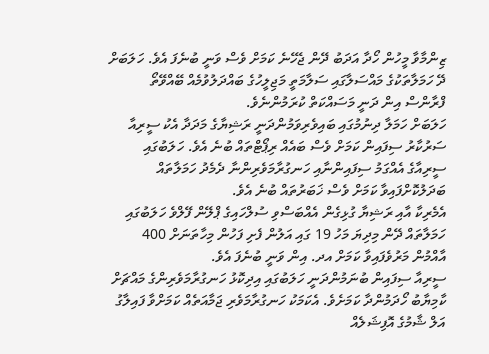ޒިންމާވާ މީހުން ހޯދާ އަދަބު ދޭން ޖެހޭނެ ކަމަށް ވެސް ވަނީ ބުނެފަ އެވެ. ހަލަބަށް ދޭ ހަމަލާތަކުގެ މައްސަލާގައި ސަލާމަތީ މަޖިލީހުގެ ބައްދަލުވުމެއް ބޭއްވޭތޯ ފްރާންސް އިން ދަނީ މަސައްކަތް ކުރަމުންނެވެ.
ހަލަބަށް ހަމަލާ ދިނުމުގައި ބައިވެރިވަމުންދަނީ ރަޝިޔާގެ މަދަދާ އެކު ސީރިއާ ސަރުކާރު ސިފައިން ކަމަށް ވެސް ބައެއް ރިޕޯޓްތައް ބުނެ އެވެ. ހަލަބުގައި ސީރިއާގެ އެއްގަމު ސިފައިންނާއި ހަނގުރާމަވެރިންނާ ދެމެދު ހަމަލާތައް ބަދަލުކޮށްފައިވާ ކަމަށް ވެސް ޚަބަރުތައް ބުނެ އެވެ.
އެމެރިކާ އާއި ރަޝިޔާ ގުޅިގެން އެއްބަސްވި ސުލްހައިގެ ޕްލޭން ފޭލްވެ ހަލަބުގައި ހަމަލާތައް ދޭން މިދިޔަ މަހު 19 ގައި އަލުން ފެށި ފަހުން މިހާތަނަށް 400 އާއްމުން މަރުވެފައިވާ ކަމަށް އދ. އިން ވަނީ ބުނެފަ އެވެ.
ސީރިއާ ސިފައިން ބުނަމުންދަނީ ހަލަބުގައި އިދިކޮޅު ހަނގުރާމަވެރިންގެ މައްޗަށް ކާމިޔާބު ހޯދަމުންދާ ކަމަށެވެ. އެކަމަކު ހަނގުރާމަވެރި ޖަމާއަތެއް ކަމަށްވާ ފައިލާގު އަލް ޝާމުގެ އޮފިޝަލެއް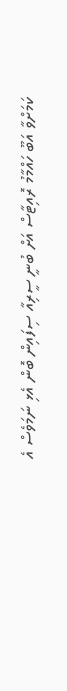ކަމަށްވާ އަބޫ ހައްމާމު ރޮއިޓާސް އަށް ބުނީ ސީރިއާ ސިފައިން ބޮން އެޅި ނަމަވެސް އެ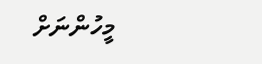މީހުންނަށް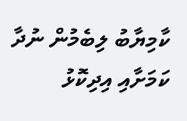ކާމިޔާބު ލިބެމުން ނުދާ ކަމަށާއި އިދިކޮޅު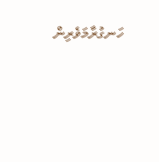ހަނގުރާމަވެރިން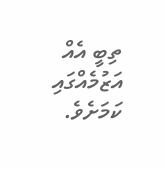ތިބީ އެއް އަޒުމެއްގައި ކަމަށެވެ.